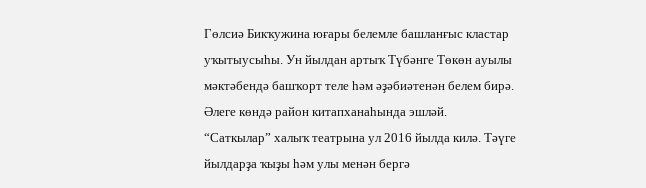Гөлсиә Бикҡужина юғары белемле башланғыс кластар уҡытыусыһы. Ун йылдан артыҡ Түбәнге Төкөн ауылы мәктәбендә башҡорт теле һәм әҙәбиәтенән белем бирә. Әлеге көндә район китапханаһында эшләй. “Саткылар” халыҡ театрына ул 2016 йылда килә. Тәүге йылдарҙа ҡыҙы һәм улы менән бергә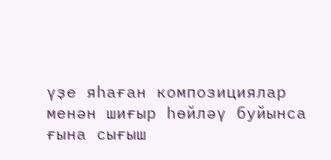үҙе яһаған композициялар менән шиғыр һөйләү буйынса ғына сығыш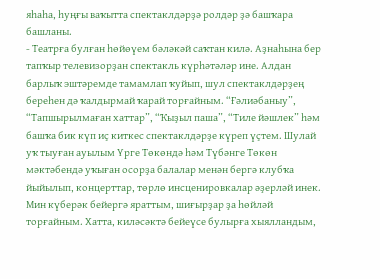яһаһа, һуңғы ваҡытта спектаклдәрҙә ролдәр ҙә башҡара башланы.
- Театрға булған һөйөүем бәләкәй саҡтан килә. Аҙнаһына бер тапҡыр телевизорҙан спектакль күрһәтәләр ине. Алдан барлыҡ эштәремде тамамлап ҡуйып, шул спектаклдәрҙең береһен дә ҡалдырмай ҡарай торғайным. “Ғәлиәбаныу”, “Тапшырылмаған хаттар”, “Ҡыҙыл паша”, “Тиле йәшлек” һәм башҡа бик күп иҫ киткес спектаклдәрҙе күреп үҫтем. Шулай уҡ тыуған ауылым Үрге Төкөндә һәм Түбәнге Төкөн мәктәбендә уҡыған осорҙа балалар менән бергә клубҡа йыйылып, концерттар, төрлө инсценировкалар әҙерләй инек. Мин күберәк бейергә яраттым, шиғырҙар ҙа һөйләй торғайным. Хатта, киләсәктә бейеүсе булырға хыялландым,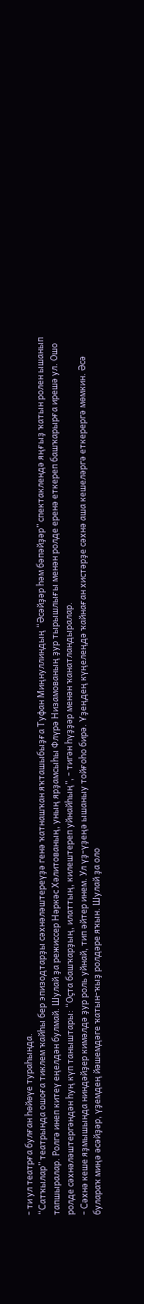- ти ул театрға булған һөйөүе тураһында.
“Сатҡылар” театрында ошоға тиклем ҡайһы бер эпизодтарҙы сәхнәләштереүҙә генә ҡатнашҡан яҡташыбыҙға Туфан Миңнуллиндың “Әсәйҙәр һәм бәпәйҙәр” спектаклендә яңғыҙ ҡатын ролен ышанып тапшыралар. Ролгә инеп китеү еңелдән булмай. Шулай ҙа режиссер Нәркәс Хәлитованың, уның ярҙамсыһы Флүрә Низамованың ҙур тырышлығы менән ролде еренә еткереп башҡарырға ирешә ул. Ошо ролде сәхнәләштергәндән һуң күп таныштары: “Оҫта башҡарҙың, илаттың, килештереп уйнайһың”, - тигән һүҙҙәр менән ҡанатландыралар.
- Сәхнә кеше яҙмышында ниндәйҙер кимәлдә ҙур роль уйнай, тип әйтер инем. Ул үҙ-үҙеңә ышаныу тойғоһо бирә. Үҙеңдең күңелеңдә ҡайнаған хистәрҙе сәхнә аша кешеләргә еткерергә мөмкин. Әсә булараҡ миңә әсәйҙәр, үҙемдең йәшемдәге ҡатын-ҡыҙ ролдәре яҡын. Шулай ҙа оло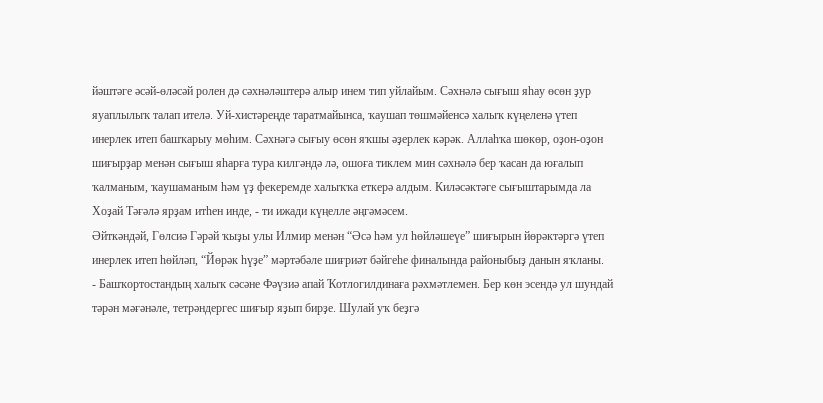йәштәге әсәй-өләсәй ролен дә сәхнәләштерә алыр инем тип уйлайым. Сәхнәлә сығыш яһау өсөн ҙур яуаплылыҡ талап ителә. Уй-хистәреңде таратмайынса, ҡаушап төшмәйенсә халыҡ күңеленә үтеп инерлек итеп башҡарыу мөһим. Сәхнәгә сығыу өсөн яҡшы әҙерлек кәрәк. Аллаһҡа шөкөр, оҙон-оҙон шиғырҙар менән сығыш яһарға тура килгәндә лә, ошоға тиклем мин сәхнәлә бер ҡасан да юғалып ҡалманым, ҡаушаманым һәм үҙ фекеремде халыҡҡа еткерә алдым. Киләсәктәге сығыштарымда ла Хоҙай Тәғәлә ярҙам итһен инде, - ти ижади күңелле әңгәмәсем.
Әйткәндәй, Гөлсиә Гәрәй ҡыҙы улы Илмир менән “Әсә һәм ул һөйләшеүе” шиғырын йөрәктәргә үтеп инерлек итеп һөйләп, “Йөрәк һүҙе” мәртәбәле шиғриәт бәйгеһе финалында районыбыҙ данын яҡланы.
- Башҡортостандың халыҡ сәсәне Фәүзиә апай Ҡотлогилдинаға рәхмәтлемен. Бер көн эсендә ул шундай тәрән мәғәнәле, тетрәндергес шиғыр яҙып бирҙе. Шулай уҡ беҙгә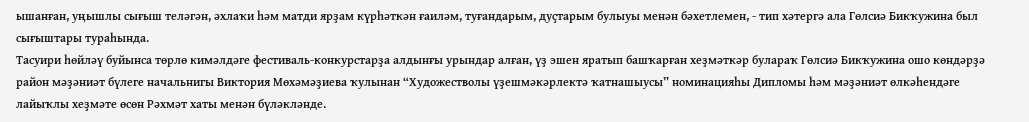ышанған, уңышлы сығыш теләгән, әхлаҡи һәм матди ярҙам күрһәткән ғаиләм, туғандарым, дуҫтарым булыуы менән бәхетлемен, - тип хәтергә ала Гөлсиә Бикҡужина был сығыштары тураһында.
Тасуири һөйләү буйынса төрлө кимәлдәге фестиваль-конкурстарҙа алдынғы урындар алған, үҙ эшен яратып башҡарған хеҙмәткәр булараҡ Гөлсиә Бикҡужина ошо көндәрҙә район мәҙәниәт бүлеге начальнигы Виктория Мөхәмәҙиева ҡулынан “Художестволы үҙешмәкәрлектә ҡатнашыусы” номинацияһы Дипломы һәм мәҙәниәт өлкәһендәге лайыҡлы хеҙмәте өсөн Рәхмәт хаты менән бүләкләнде.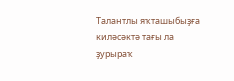Талантлы яҡташыбыҙға киләсәктә тағы ла ҙурыраҡ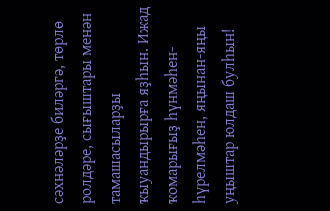сәхнәләрҙе биләргә, төрлө ролдәре, сығыштары менән тамашасыларҙы ҡыуандырырға яҙһын. Ижад ҡомарығыҙ һүнмәһен-һүрелмәһен, яңынан-яңы уңыштар юлдаш булһын!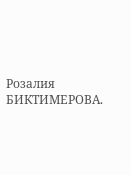Розалия БИКТИМЕРОВА.